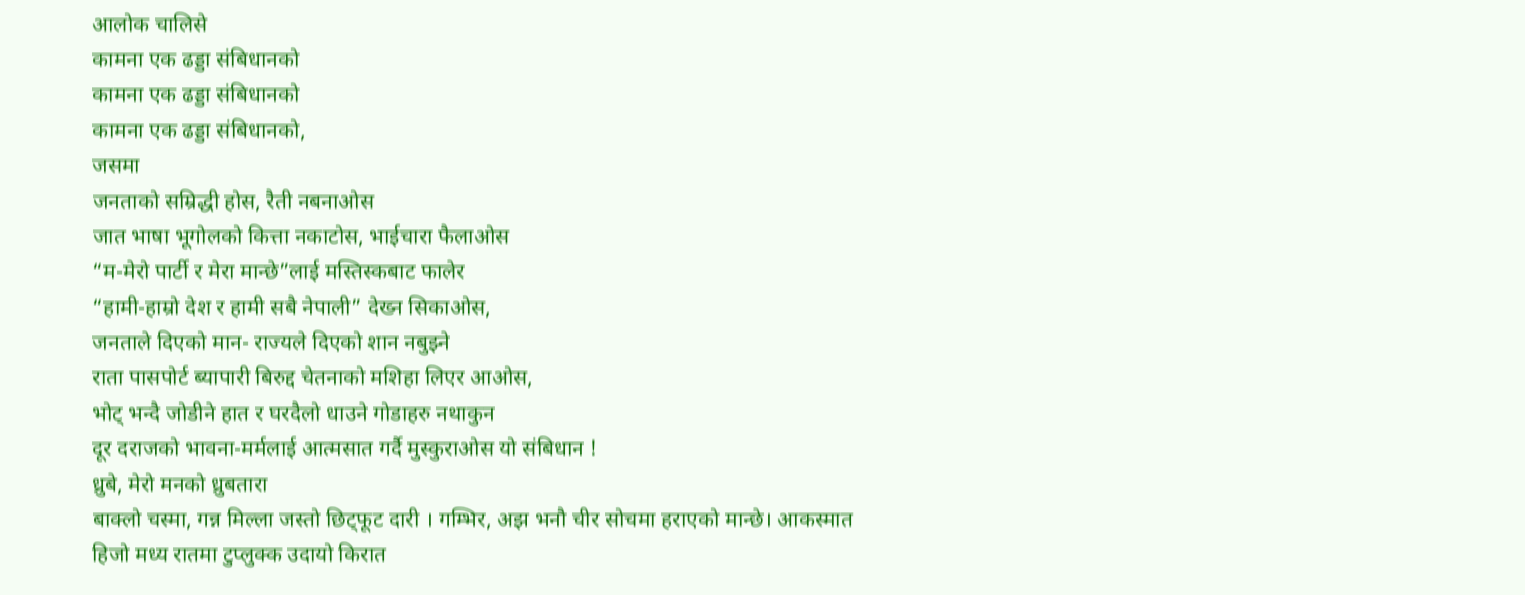आलोक चालिसे
कामना एक ढड्डा संबिधानको
कामना एक ढड्डा संबिधानको
कामना एक ढड्डा संबिधानको,
जसमा
जनताको सम्रिद्धी होस, रैती नबनाओस
जात भाषा भूगोलको कित्ता नकाटोस, भाईचारा फैलाओस
“म-मेरो पार्टी र मेरा मान्छे”लाई मस्तिस्कबाट फालेर
“हामी-हाम्रो देश र हामी सबै नेपाली” देख्न सिकाओस,
जनताले दिएको मान- राज्यले दिएको शान नबुझ्ने
राता पासपोर्ट ब्यापारी बिरुद्द चेतनाको मशिहा लिएर आओस,
भोट् भन्दै जोडीने हात र घरदैलो धाउने गोडाहरु नथाकुन
दूर दराजको भावना-मर्मलाई आत्मसात गर्दै मुस्कुराओस यो संबिधान !
ध्रुबे, मेरो मनको ध्रुबतारा
बाक्लो चस्मा, गन्न मिल्ला जस्तो छिट्फूट दारी । गम्भिर, अझ भनौ चीर सोचमा हराएको मान्छे। आकस्मात हिजो मध्य रातमा टुप्लुक्क उदायो किरात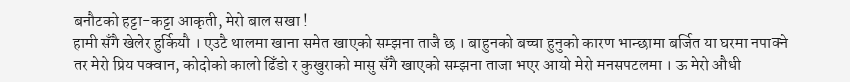बनौटको हट्टा-कट्टा आकृती, मेरो बाल सखा !
हामी सँगै खेलेर हुर्कियौ । एउटै थालमा खाना समेत खाएको सम्झना ताजै छ । बाहुनको बच्चा हुनुको कारण भान्छामा बर्जित या घरमा नपाक्ने तर मेरो प्रिय पक्वान, कोदोको कालो ढिँडो र कुखुराको मासु सँगै खाएको सम्झना ताजा भएर आयो मेरो मनसपटलमा । ऊ मेरो औधी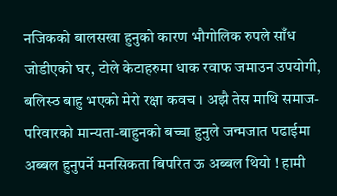नजिकको बालसखा हुनुको कारण भौगोलिक रुपले साँध जोडीएको घर, टोले केटाहरुमा धाक रवाफ जमाउन उपयोगी, बलिस्ठ बाहु भएको मेरो रक्षा कवच । अझै तेस माथि समाज-परिवारको मान्यता-बाहुनको बच्चा हुनुले जन्मजात पढाईमा अब्बल हुनुपर्ने मनसिकता बिपरित ऊ अब्बल थियो ! हामी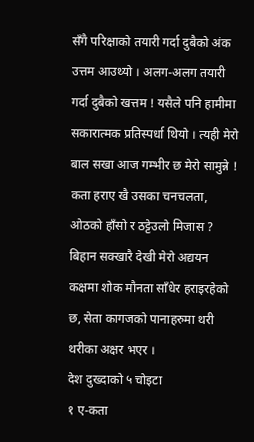सँगै परिक्षाको तयारी गर्दा दुबैको अंक उत्तम आउथ्यो । अलग-अलग तयारी गर्दा दुबैको खत्तम ! यसैले पनि हामीमा सकारात्मक प्रतिस्पर्धा थियो । त्यही मेरो बाल सखा आज गम्भीर छ मेरो सामुन्ने ! कता हराए खै उसका चनचलता, ओठको हाँसो र ठट्टेउलो मिजास ? बिहान सक्खारै देखी मेरो अद्ययन कक्षमा शोक मौनता साँधेर हराइरहेको छ, सेता कागजको पानाहरुमा थरी थरीका अक्षर भएर ।
देश दुख्दाको ५ चोइटा
१ ए-कता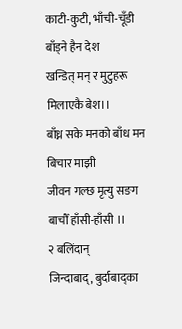काटी-कुटी, भाँची-चूँडी बाँड्ने हैन देश
खन्डित् मन् र मुटुहरू मिलाएकै बेश।।
बाँध्न सके मनको बाँध मन बिचार माझी
जीवन गल्छ मृत्यु सङग बाचौँ हाँसी-हाँसी ।।
२ बलिंदान्
जिन्दाबाद्, बुर्दाबाद्का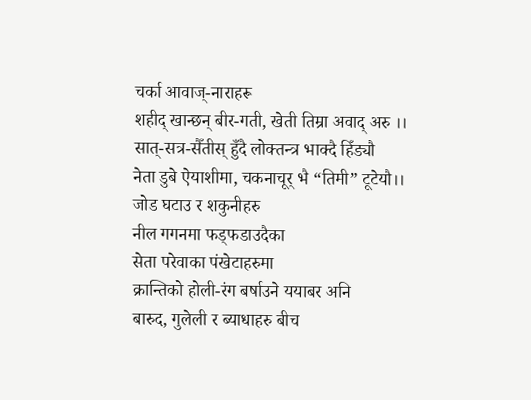चर्का आवाज्-नाराहरू
शहीद् खान्छन् बीर-गती, खेती तिम्रा अवाद् अरु ।।
सात्-सत्र-सैँतीस् हुँदै लोक्तन्त्र भाक्दै हिँड्यौ
नेता डुबे ऐयाशीमा, चकनाचूर् भै “तिमी” टूटेयौ।।
जोड घटाउ र शकुनीहरु
नील गगनमा फड्फडाउदैका
सेता परेवाका पंखेटाहरुमा
क्रान्तिको होली-रंग बर्षाउने ययाबर अनि
बारुद, गुलेली र ब्याधाहरु बीच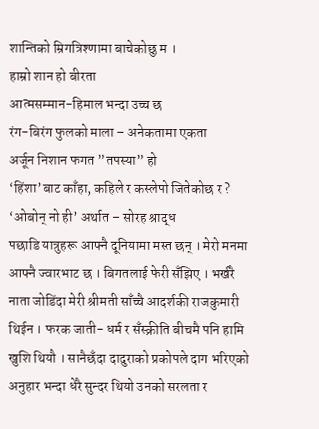शान्तिको म्रिगत्रिश्णामा बाचेकोछु म ।
हाम्रो शान हो बीरता
आत्मसम्मान-हिमाल भन्दा उच्च छ
रंग-बिरंग फुलको माला – अनेकतामा एकता
अर्जून निशान फगत ”तपस्या” हो
‘हिंशा’बाट काँहा, कहिले र कस्लेपो जितेकोछ र ?
‘ओबोन् नो ही’ अर्थात – सोरह श्राद्ध
पछाडि यात्रुहरू आफ्नै दूनियामा मस्त छन् । मेरो मनमा आफ्नै ज्वारभाट छ । बिगतलाई फेरी सँझिए । भर्खरै नाता जोडिंदा मेरी श्रीमती साँच्चै आदर्शकी राजकुमारी थिईन । फरक जाती- धर्म र सँस्क्रीति बीचमै पनि हामि खुशि थियौ । सानैछँदा दादुराको प्रकोपले दाग भरिएको अनुहार भन्दा धेरै सुन्दर थियो उनको सरलता र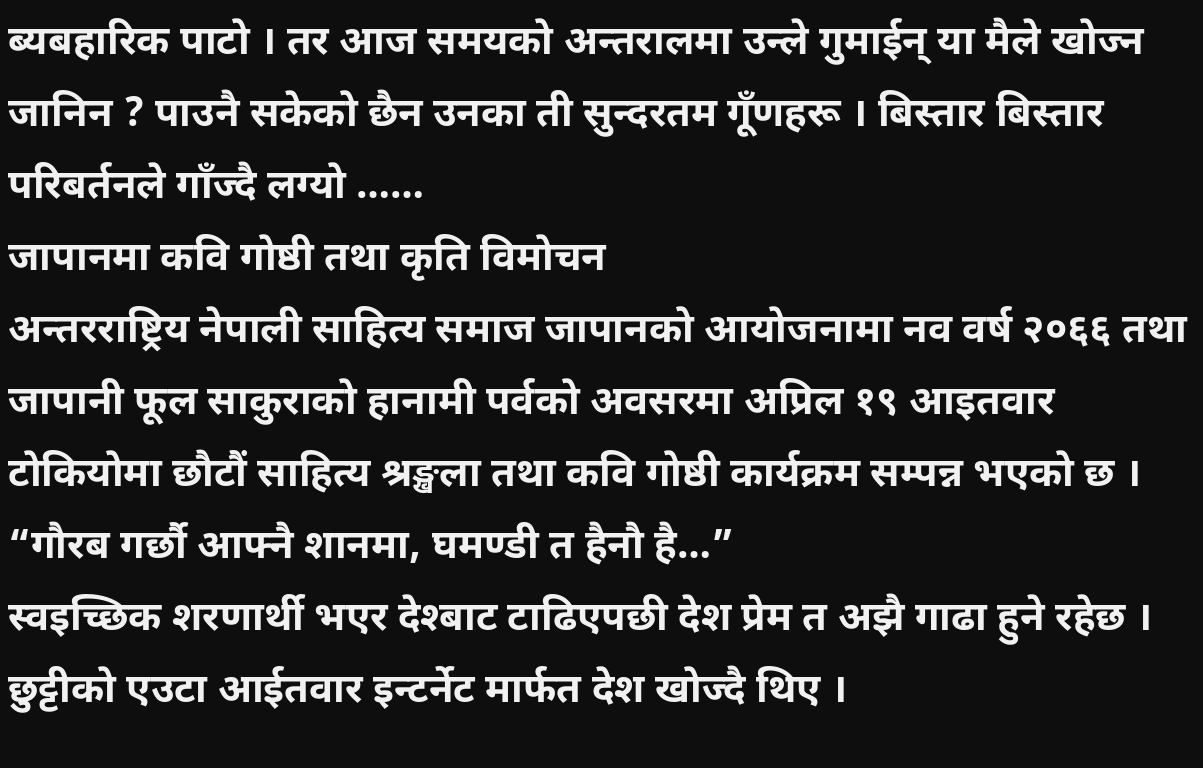ब्यबहारिक पाटो । तर आज समयको अन्तरालमा उन्ले गुमाईन् या मैले खोज्न जानिन ? पाउनै सकेको छैन उनका ती सुन्दरतम गूँणहरू । बिस्तार बिस्तार परिबर्तनले गाँज्दै लग्यो ……
जापानमा कवि गोष्ठी तथा कृति विमोचन
अन्तरराष्ट्रिय नेपाली साहित्य समाज जापानको आयोजनामा नव वर्ष २०६६ तथा जापानी फूल साकुराको हानामी पर्वको अवसरमा अप्रिल १९ आइतवार टोकियोमा छौटौं साहित्य श्रङ्खला तथा कवि गोष्ठी कार्यक्रम सम्पन्न भएको छ ।
“गौरब गर्छौ आफ्नै शानमा, घमण्डी त हैनौ है…”
स्वइच्छिक शरणार्थी भएर देश्बाट टाढिएपछी देश प्रेम त अझै गाढा हुने रहेछ । छुट्टीको एउटा आईतवार इन्टर्नेट मार्फत देश खोज्दै थिए ।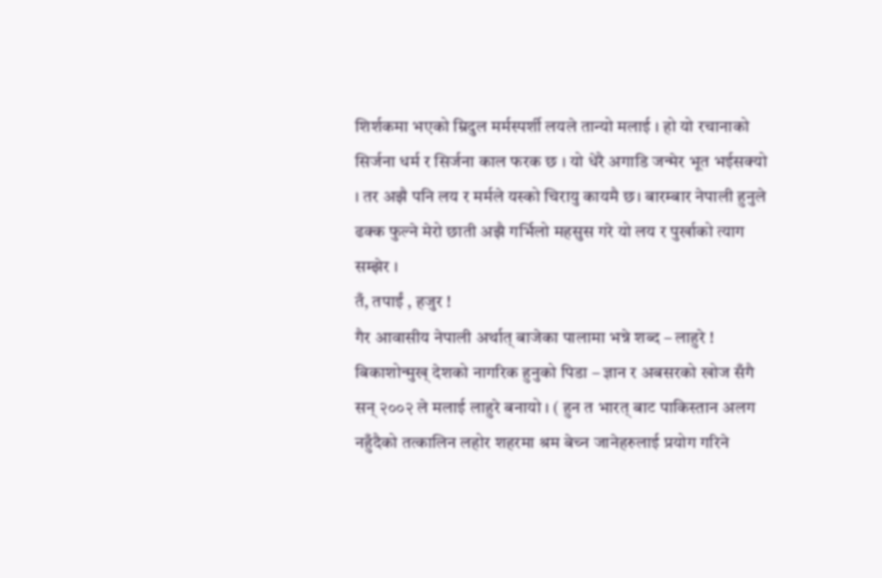शिर्शकमा भएको म्रिदुल मर्मस्पर्शी लयले तान्यो मलाई । हो यो रचानाको सिर्जना धर्म र सिर्जना काल फरक छ । यो धेरै अगाडि जन्मेर भूत भईसक्यो । तर अझै पनि लय र मर्मले यस्को चिरायु कायमै छ। बारम्बार नेपाली हुनुले ढक्क फुल्ने मेरो छाती अझै गर्भिलो महसुस गरे यो लय र पुर्खाको त्याग सम्झेर ।
तँ, तपाईं , हजुर !
गैर आवासीय नेपाली अर्थात् बाजेका पालामा भन्ने शब्द – लाहुरे ! बिकाशोन्मुख् देशको नागरिक हुनुको पिडा – ज्ञान र अबसरको खोज सँगै सन् २००२ ले मलाई लाहुरे बनायो । ( हुन त भारत् बाट पाकिस्तान अलग नहुँदैको तत्कालिन लहोर शहरमा श्रम बेच्न जानेहरुलाई प्रयोग गरिने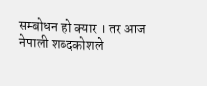सम्बोधन हो क्यार । तर आज नेपाली शब्दकोशले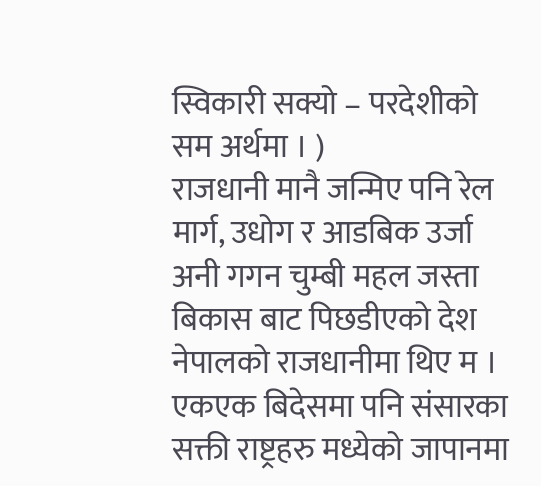स्विकारी सक्यो – परदेशीको सम अर्थमा । )
राजधानी मानै जन्मिए पनि रेल मार्ग, उधोग र आडबिक उर्जा अनी गगन चुम्बी महल जस्ता बिकास बाट पिछडीएको देश नेपालको राजधानीमा थिए म । एकएक बिदेसमा पनि संसारका सक्ती राष्ट्रहरु मध्येको जापानमा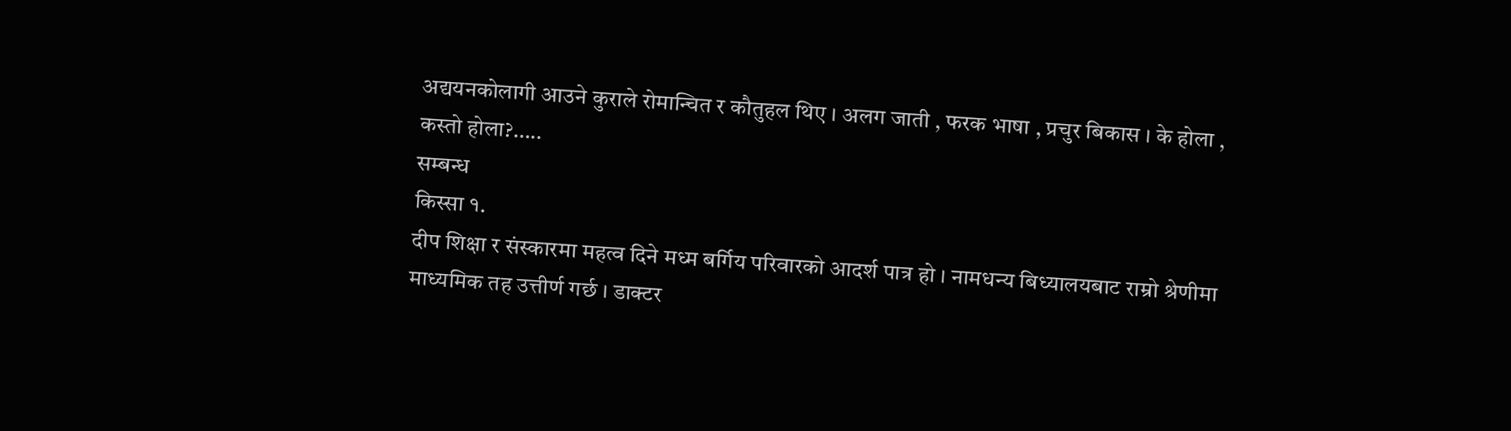अद्ययनकोलागी आउने कुराले रोमान्चित र कौतुहल थिए । अलग जाती , फरक भाषा , प्रचुर बिकास । के होला , कस्तो होला?…..
सम्बन्ध
किस्सा १.
दीप शिक्षा र संस्कारमा महत्व दिने मध्म बर्गिय परिवारको आदर्श पात्र हो । नामधन्य बिध्यालयबाट राम्रो श्रेणीमा माध्यमिक तह उत्तीर्ण गर्छ । डाक्टर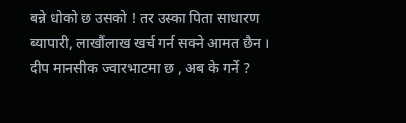बन्ने धोको छ उसको ! तर उस्का पिता साधारण ब्यापारी, लाखौंलाख खर्च गर्न सक्ने आमत छैन । दीप मानसीक ज्वारभाटमा छ , अब के गर्ने ?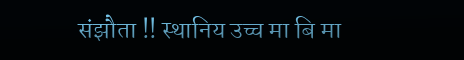संझौता !! स्थानिय उच्च मा बि मा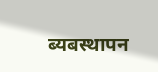ब्यबस्थापन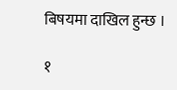बिषयमा दाखिल हुन्छ ।

१